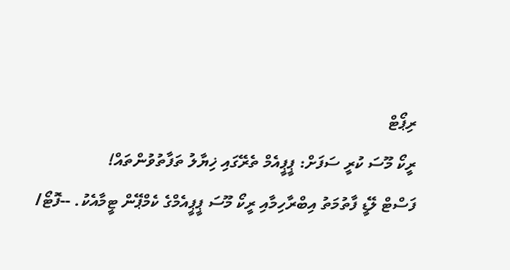ރިޕޯޓް
ރީކޯ މޫސަ ކުރީ ސަފަށް: ޕީޕީއެމް ތެރޭގައި ޚިޔާލު ތަފާތުވުންތައް!
ފަސްޓް ލޭޑީ ފާތުމަތު އިބްރާހިމާއި ރީކޯ މޫސަ ޕީޕީއެމްގެ ކެމްޕޭން ޓީމާއެކު. --ފޮޓޯ/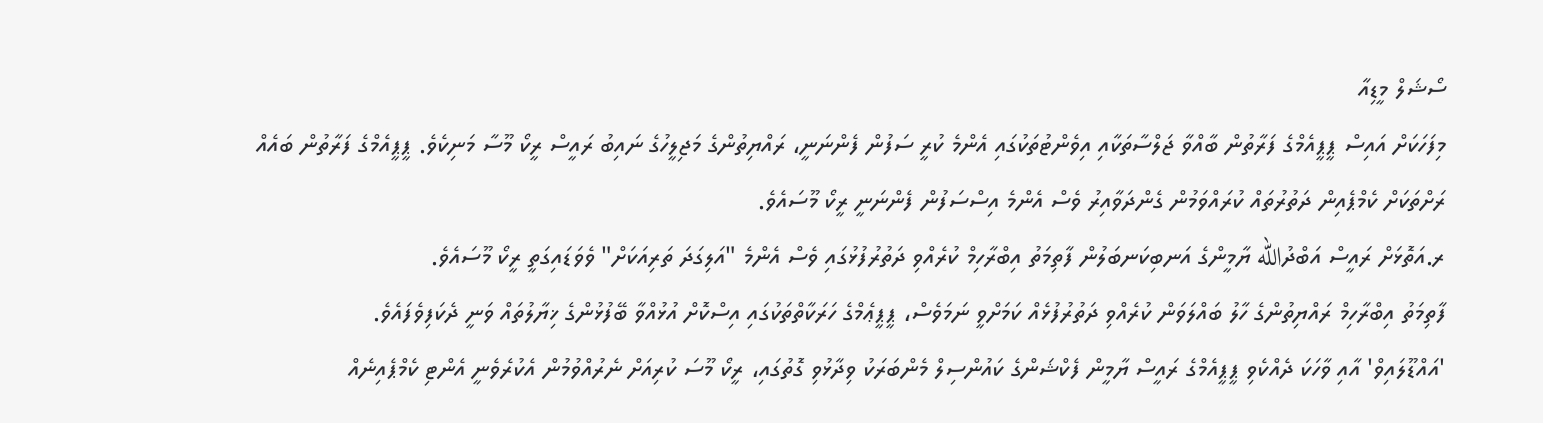ސޯޝަލް މީޑިއާ
މިފަހަކަށް އައިސް ޕީޕީއެމްގެ ފަރާތުން ބާއްވާ ޖަލްސާތަކާއި އިވެންޓުތަކުގައި އެންމެ ކުރީ ސަފުން ފެންނަނީ، ރައްޔިތުންގެ މަޖިލީހުގެ ނައިބު ރައީސް ރީކޯ މޫސާ މަނިކެވެ. ޕީޕީއެމްގެ ފަރާތުން ބައެއް ރަށްތަކަށް ކެމްޕެއިން ދަތުރުތައް ކުރައްވަމުން ގެންދަވާއިރު ވެސް އެންމެ އިސްސަފުން ފެންނަނީ ރީކޯ މޫސައެވެ.
ރ.އަތޮޅަށް ރައީސް އަބްދުالله ޔާމީންގެ އަނބިކަނބަލުން ފާތިމަތު އިބްރާހިމް ކުރެއްވި ދަތުރުފުޅުގައި ވެސް އެންމެ "އަލިގަދަ ތަރިއަކަށް" ވެވަޑައިގަތީ ރީކޯ މޫސައެވެ.
ފާތިމަތު އިބްރާހިމް ރައްޔިތުންގެ ހާލު ބައްލަވަން ކުރެއްވި ދަތުރުފުޅެއް ކަމަށްވީ ނަމަވެސް، ޕީޕީޢެމްގެ ހަރަކާތްތަކުގައި އިސްކޮށް އުޅުއްވާ ބޭފުޅުންގެ ޚިޔާލުތައް ވަނީ ދެކަފިވެފައެވެ.
'އައްޑޫލައިވް' އާއި ވާހަކަ ދެއްކެވި ޕީޕީއެމްގެ ރައީސް ޔާމީން ފެކްޝަންގެ ކައުންސިލް މެންބަރަކު ވިދާޅުވި ގޮތުގައި، ރީކޯ މޫސަ ކުރިއަށް ނެރުއްވުމުން އެކުރެވެނީ އެންޓި ކެމްޕެއިނެއް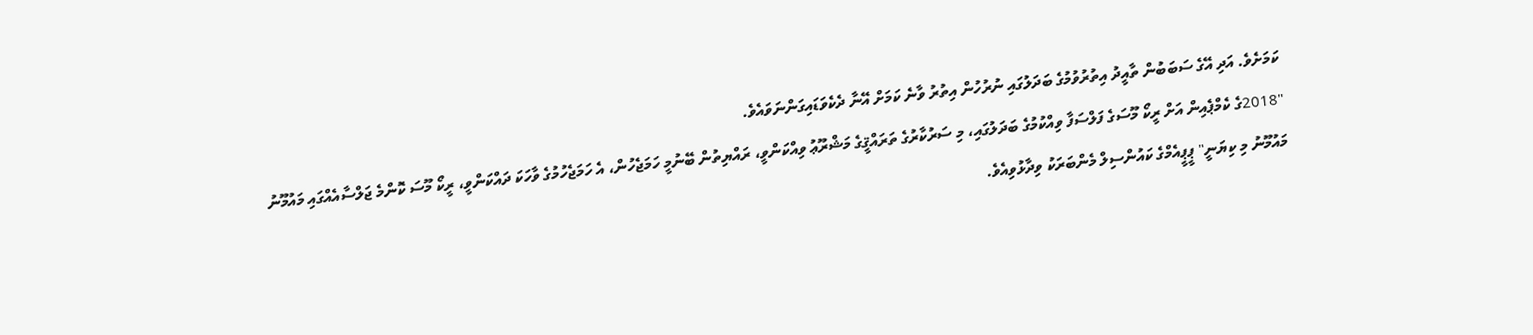ކަމަށެވެ. އަދި އޭގެ ސަބަބުން ތާއީދު އިތުރުވުމުގެ ބަދަލުގައި ނުރުހުން އިތުރު ވާނެ ކަމަށް އޭނާ ދެކެވަޑައިގަންނަވައެވެ.
"2018ގެ ކެމްޕެއިން އަށް ރީކޯ މޫސަގެ ފަލްސަފާ ވިއްކުމުގެ ބަދަލުގައި، މި ސަރުކާރުގެ ތަރައްޤީގެ މަޝްރޫޢު ވިއްކަންވީ، ރައްޔިތުން ބޭނުމީ ހަމަޖެހުން، އެ ހަމަޖެހުމުގެ ވާހަކަ ދައްކަންވީ، ރީކޯ މޫސަ ކޮންމެ ޖަލްސާއެއްގައި މައުމޫނު މައުމޫނު މި ކިޔަނީ" ޕީޕީއެމްގެ ކައުންސިލް މެންބަރަކު ވިދާޅުވިއެވެ.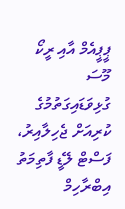ޕީޕީއެމް އާއި ރީކޯ މޫސަ ގުޅިވަޑައިގަތުމުގެ ކުރިއަށް ޖެހިލާއިރު، ފަސްޓް ލޭޑީ ފާތިމަތު އިބްރާހިމް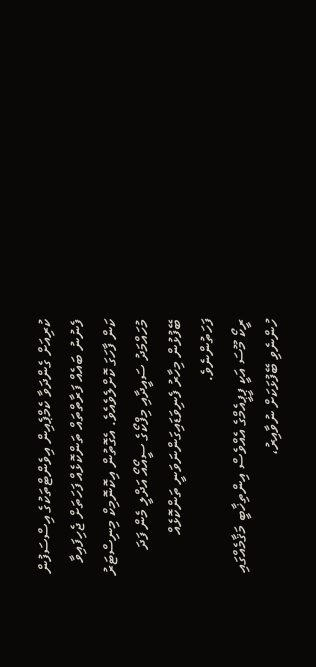ކުރިއަށް ގެންދަވާ ކެމްޕެއިން އިވެންޓްތަކުގެ އިސްސަފުން ފެނުނު ބައެއް ފަރާތްތައް ތަންކޮޅެއް ފަހަތަށް ޖެހިފައިވާ ކަން ފާހަގަ ކޮށްލެވެއެވެ. އެގޮތުން އިކޮނޮމިކް މިނިސްޓަރު މުހައްމަދު ސައީދާއި މިފްކޯގެ ސީއޯއޯ އަދްލީ މެން ފަދަ ބޭފުޅުން މިހާރު ފެނިވަޑައިގަންނަވަނީ ތަންކޮޅެއް ފަހަތުންނެވެ.
ރީކޯ މޫސަ އަކީ ޕީޕީއެމްގެ އެއްވެސް އިންތިޚާބީ މަޤާމެއްގައި ހުންނެވި ބޭފުޅަކަށް ނުވާއިރު،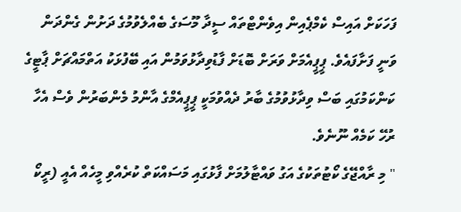ފަހަކަށް އައިސް ކެމްޕެއިން އިވެންޓްތައް ސީދާ މޫސަގެ ބެއްލެވުމުގެ ދަށުން ގެންދަން ވަނީ ފަށާފައެވެ. ޕީޕީއެމަށް ވަރަށް ބޮޑަށް ފާޑުވިދާޅުވަމުން އައި ބޭފުޅަކު އަތްމައްޗަށް ޕާޓީގެ ކަންކަމުގައި ބަސް ވިދާޅުވުމުގެ ބާރު ދެއްވުމަކީ ޕީޕީއެމްގެ އާންމު މެންބަރުން ވެސް އެހާ ރުހޭ ކަމެއް ނޫނެވެ.
" މި ރާއްޖޭގެ ކޯޓުތަކުގެ އަގު ވައްޓާލުމަށް ފާޅުގައި މަސައްކަތް ކުރެއްވި މީހެއް އެއީ (ރީކޯ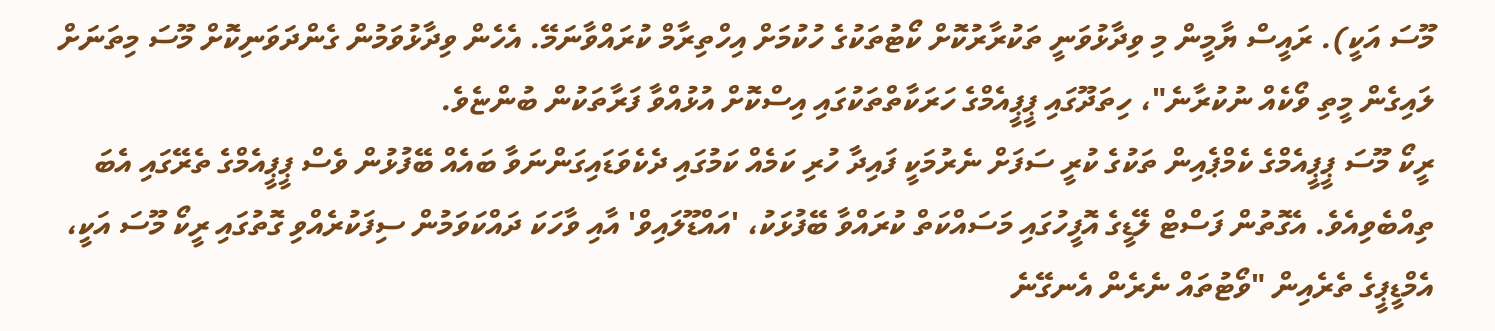މޫސަ އަކީ). ރައީސް ޔާމީން މި ވިދާޅުވަނީ ތަކުރާރުކޮށް ކޯޓުތަކުގެ ހުކުމަށް އިހްތިރާމް ކުރައްވާނަމޭ. އެހެން ވިދާޅުވަމުން ގެންދަވަނިކޮށް މޫސަ މިތަނަށް ލައިގެން މީތި ވޯކެއް ނުކުރާނެ"، ހިތަދޫގައި ޕީޕީއެމްގެ ހަރަކާތްތަކުގައި އިސްކޮށް އުޅުއްވާ ފަރާތަކުން ބުންޏެވެ.
ރީކޯ މޫސަ ޕީޕީއެމްގެ ކެމްޕެއިން ތަކުގެ ކުރީ ސަފަށް ނެރުމަކީ ފައިދާ ހުރި ކަމެއް ކަމުގައި ދެކެވަޑައިގަންނަވާ ބައެއް ބޭފުޅުން ވެސް ޕީޕީއެމްގެ ތެރޭގައި އެބަ ތިއްބެވިއެވެ. އެގޮތުން ފަސްޓް ލޭޑީގެ އޮފީހުގައި މަސައްކަތް ކުރައްވާ ބޭފުޅަކު، 'އައްޑޫލައިވް' އާއި ވާހަކަ ދައްކަވަމުން ސިފަކުރެއްވި ގޮތުގައި ރީކޯ މޫސަ އަކީ، އެމްޑީޕީގެ ތެރެއިން "ވޯޓުތައް ނެރެން އެނގޭނެ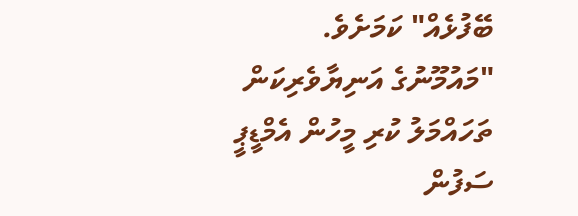ބޭފުޅެއް" ކަމަށެވެ.
"މައުމޫނުގެ އަނިޔާވެރިކަން ތަހައްމަލު ކުރި މީހުން އެމްޑީޕީ ސަފުން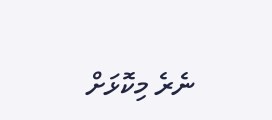ނެރެ މިކޮޅަށް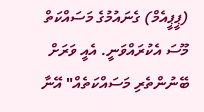(ޕީޕީއެމް) ގެނައުމުގެ މަސައްކަތް މޫސަ އެކުރައްވަނީ. އެއީ ވަރަށް ބޭނުންތެރި މަސައްކަތެއް" އޭނާ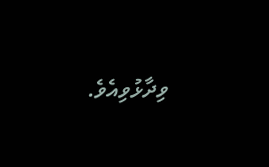ވިދާޅުވިއެވެ.